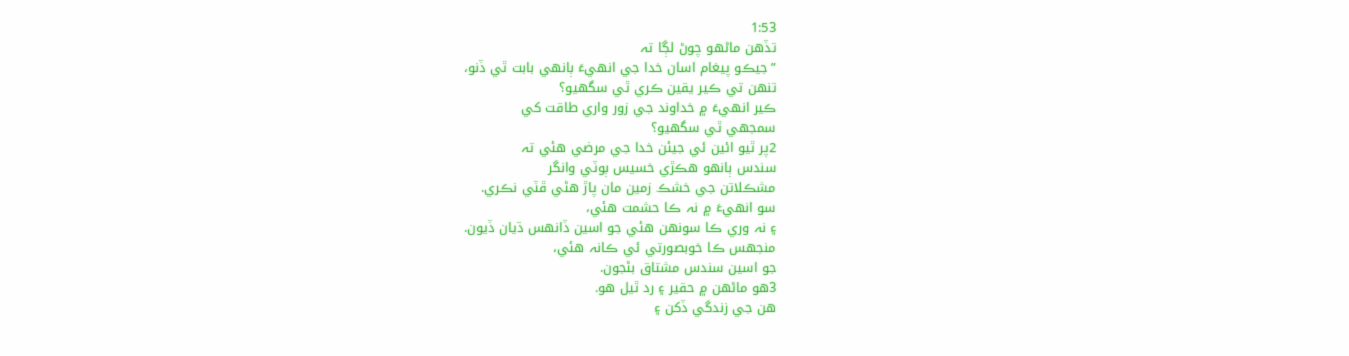1:53
تڏهن ماڻهو چوڻ لڳا تہ
”جيڪو پيغام اسان خدا جي انهيءَ ٻانهي بابت ٿي ڏنو،
تنهن تي ڪير يقين ڪري ٿي سگھيو؟
ڪير انهيءَ ۾ خداوند جي زور واري طاقت کي
سمجھي ٿي سگھيو؟
2پر ٿيو ائين ئي جيئن خدا جي مرضي هئي تہ
سندس ٻانهو هڪڙي خسيس ٻوٽي وانگر
مشڪلاتن جي خشڪ زمين مان پاڙ هڻي ڦٽي نڪري.
سو انهيءَ ۾ نہ ڪا حشمت هئي،
۽ نہ وري ڪا سونهن هئي جو اسين ڏانهس ڌيان ڏيون.
منجھس ڪا خوبصورتي ئي ڪانہ هئي،
جو اسين سندس مشتاق بڻجون.
3هو ماڻهن ۾ حقير ۽ رد ٿيل هو.
هن جي زندگي ڏکن ۽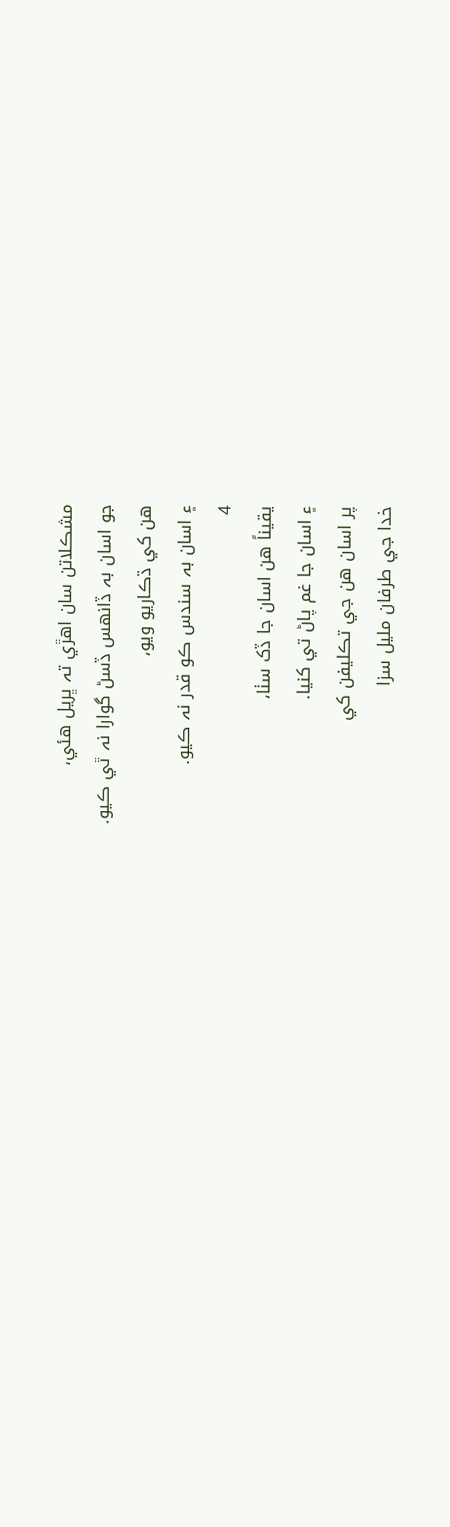مشڪلاتن سان اهڙي تہ ڀريل هئي،
جو اسان بہ ڏانهس ڏسڻ گوارا نہ ٿي ڪيو.
هن کي ڌڪاريو ويو،
۽ اسان بہ سندس ڪو قدر نہ ڪيو.
4
يقيناً هن اسان جا ڏک سٺا،
۽ اسان جا غم پاڻ تي کنيا.
پر اسان هن جي تڪليفن کي
خدا جي طرفان مليل سزا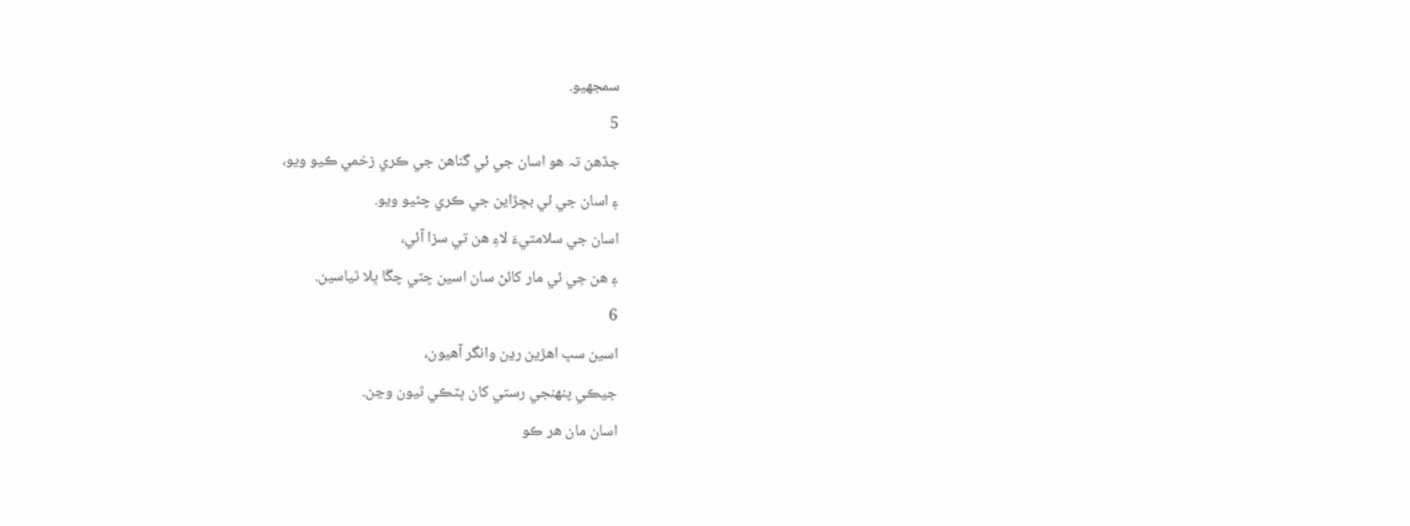سمجھيو.
5
جڏهن تہ هو اسان جي ئي گناهن جي ڪري زخمي ڪيو ويو،
۽ اسان جي ئي بڇڙاين جي ڪري چٿيو ويو.
اسان جي سلامتيءَ لاءِ هن تي سزا آئي،
۽ هن جي ئي مار کائڻ سان اسين ڇٽي چڱا ڀلا ٿياسين.
6
اسين سڀ اهڙين رڍن وانگر آهيون،
جيڪي پنهنجي رستي کان ڀٽڪي ٿيون وڃن.
اسان مان هر ڪو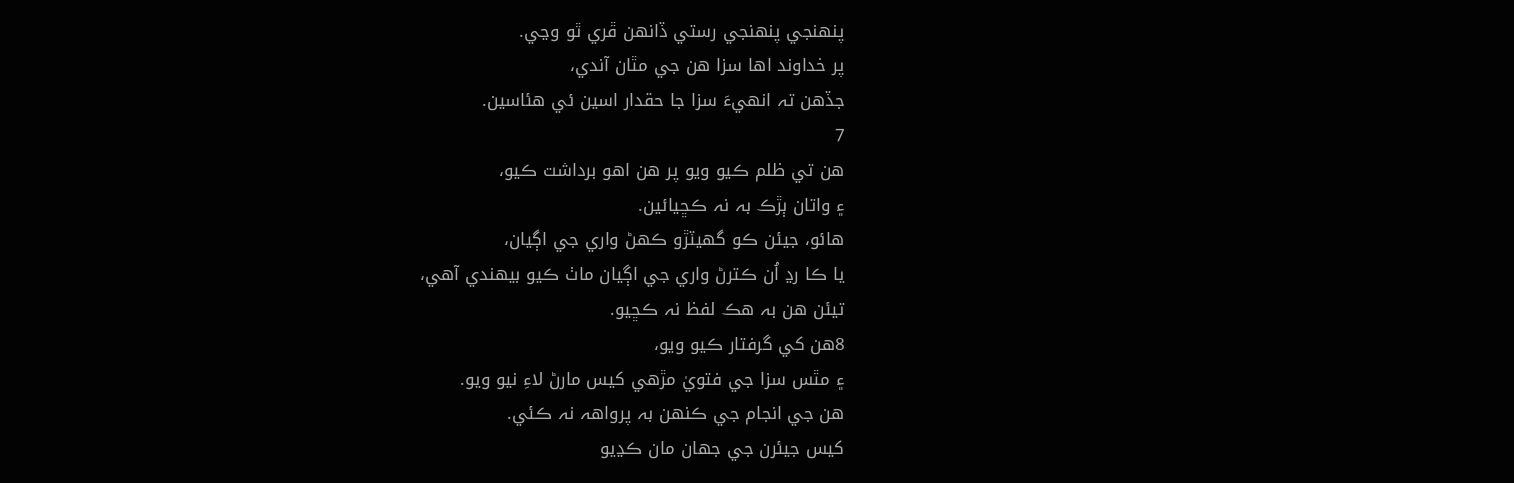پنهنجي پنهنجي رستي ڏانهن ڦري ٿو وڃي.
پر خداوند اها سزا هن جي مٿان آندي،
جڏهن تہ انهيءَ سزا جا حقدار اسين ئي هئاسين.
7
هن تي ظلم ڪيو ويو پر هن اهو برداشت ڪيو،
۽ واتان ٻڙڪ بہ نہ ڪڇيائين.
هائو، جيئن ڪو گھيٽڙو ڪهڻ واري جي اڳيان،
يا ڪا رڍ اُن ڪترڻ واري جي اڳيان ماٺ ڪيو بيهندي آهي،
تيئن هن بہ هڪ لفظ نہ ڪڇيو.
8هن کي گرفتار ڪيو ويو،
۽ مٿس سزا جي فتويٰ مڙهي کيس مارڻ لاءِ نيو ويو.
هن جي انجام جي ڪنهن بہ پرواهہ نہ ڪئي.
کيس جيئرن جي جهان مان ڪڍيو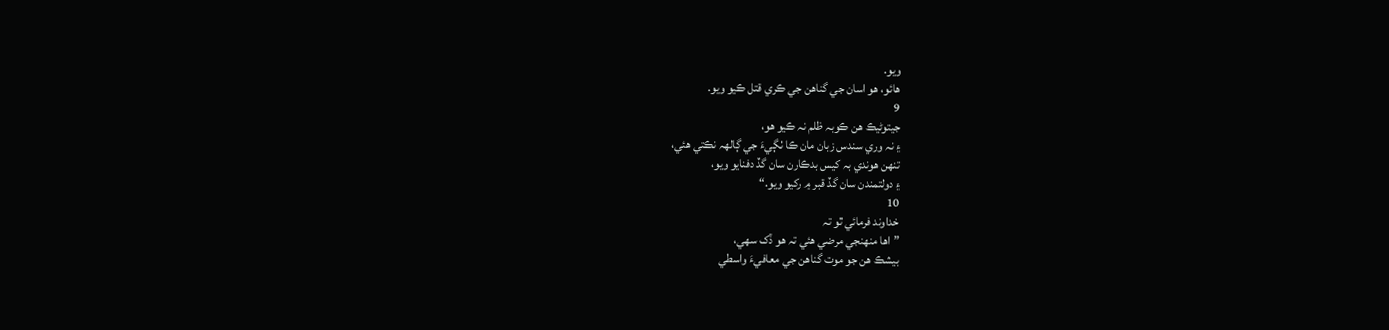ويو.
هائو، هو اسان جي گناهن جي ڪري قتل ڪيو ويو.
9
جيتوڻيڪ هن ڪوبہ ظلم نہ ڪيو هو،
۽ نہ وري سندس زبان مان ڪا ٺڳيءَ جي ڳالهہ نڪتي هئي،
تنهن هوندي بہ کيس بدڪارن سان گڏ دفنايو ويو،
۽ دولتمندن سان گڏ قبر ۾ رکيو ويو.“
10
خداوند فرمائي ٿو تہ
”اها منهنجي مرضي هئي تہ هو ڏک سهي،
بيشڪ هن جو موت گناهن جي معافيءَ واسطي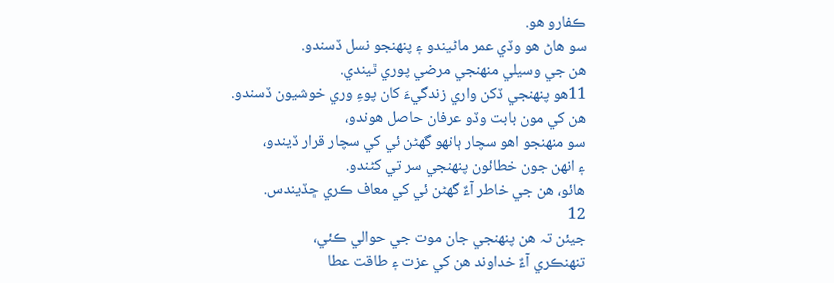ڪفارو هو.
سو هاڻ هو وڏي عمر ماڻيندو ۽ پنهنجو نسل ڏسندو.
هن جي وسيلي منهنجي مرضي پوري ٿيندي.
11هو پنهنجي ڏکن واري زندگيءَ کان پوءِ وري خوشيون ڏسندو.
هن کي مون بابت وڏو عرفان حاصل هوندو،
سو منهنجو اهو سچار ٻانهو گھڻن ئي کي سچار قرار ڏيندو،
۽ انهن جون خطائون پنهنجي سر تي کڻندو.
هائو، هن جي خاطر آءٌ گھڻن ئي کي معاف ڪري ڇڏيندس.
12
جيئن تہ هن پنهنجي جان موت جي حوالي ڪئي،
تنهنڪري آءٌ خداوند هن کي عزت ۽ طاقت عطا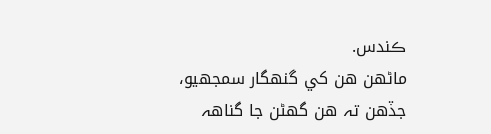ڪندس.
ماڻهن هن کي گنهگار سمجھيو،
جڏهن تہ هن گھڻن جا گناهہ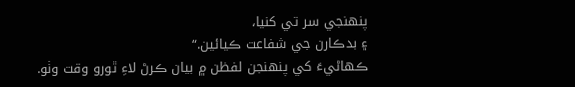پنهنجي سر تي کنيا،
۽ بدڪارن جي شفاعت ڪيائين.“
ڪهاڻيءَ کي پنهنجن لفظن ۾ بيان ڪرڻ لاءِ ٿورو وقت وٺو.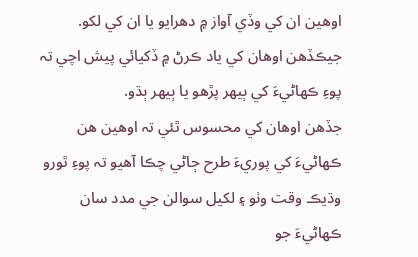اوهين ان کي وڏي آواز ۾ دهرايو يا ان کي لکو. جيڪڏهن اوهان کي ياد ڪرڻ ۾ ڏکيائي پيش اچي تہ پوءِ ڪهاڻيءَ کي ٻيهر پڙهو يا ٻيهر ٻڌو.
جڏهن اوهان کي محسوس ٿئي تہ اوهين هن ڪهاڻيءَ کي پوريءَ طرح ڄاڻي چڪا آهيو تہ پوءِ ٿورو وڌيڪ وقت وٺو ۽ لکيل سوالن جي مدد سان ڪهاڻيءَ جو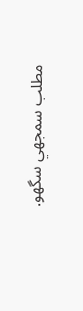مطلب سمجھي سگھو.